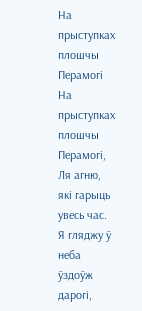На прыступках плошчы Перамогі
На прыступках плошчы Перамогі,
Ля агню, які гарыць увесь час.
Я гляджу ў неба ўздоўж дарогі,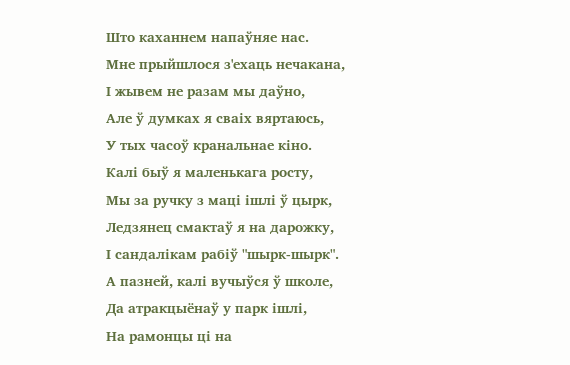Што каханнем напаўняе нас.
Мне прыйшлося з'ехаць нечакана,
І жывем не разам мы даўно,
Але ў думках я сваіх вяртаюсь,
У тых часоў кранальнае кіно.
Калі быў я маленькага росту,
Мы за ручку з маці ішлі ў цырк,
Ледзянец смактаў я на дарожку,
І сандалікам рабіў "шырк-шырк".
А пазней, калі вучыўся ў школе,
Да атракцыёнаў у парк ішлі,
На рамонцы ці на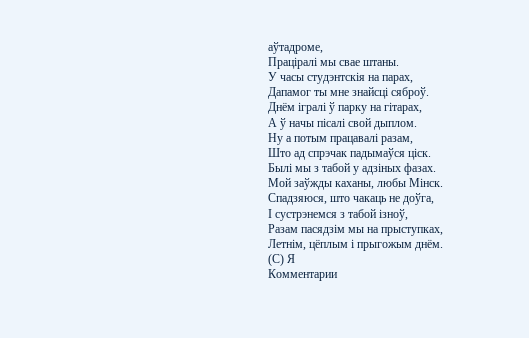аўтадроме,
Праціралі мы свае штаны.
У часы студэнтскія на пaрах,
Дапамог ты мне знайсці сяброў.
Днём ігралі ў парку на гітарах,
А ў начы пісалі свой дыплом.
Ну а потым працавалі разам,
Што ад спрэчак падымаўся ціск.
Былі мы з табой у адзіных фазах.
Мой заўжды каханы, любы Мінск.
Спадзяюся, што чакаць не доўга,
І сустрэнемся з табой ізноў,
Разам пасядзім мы на прыступках,
Летнім, цёплым і прыгожым днём.
(С) Я
Комментарии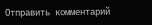Отправить комментарий